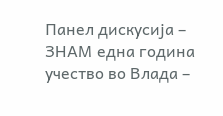Панел дискусија – ЗНАМ една година учество во Влада –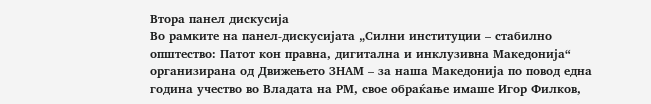Втора панел дискусија
Во рамките на панел-дискусијата „Силни институции – стабилно општество: Патот кон правна, дигитална и инклузивна Македонија“ организирана од Движењето ЗНАМ – за наша Македонија по повод една година учество во Владата на РМ, свое обраќање имаше Игор Филков,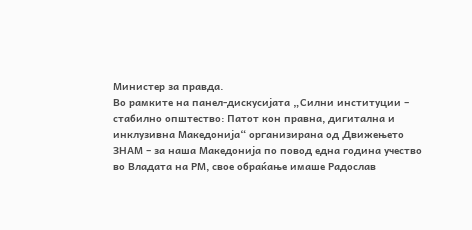Министер за правда.
Во рамките на панел-дискусијата „Силни институции – стабилно општество: Патот кон правна, дигитална и инклузивна Македонија“ организирана од Движењето ЗНАМ – за наша Македонија по повод една година учество во Владата на РМ, свое обраќање имаше Радослав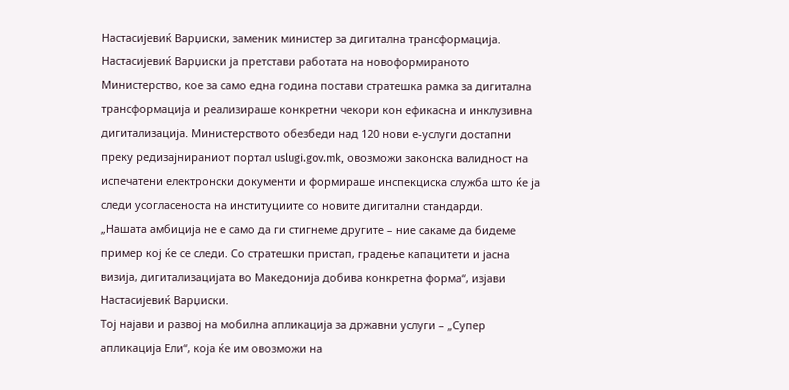Настасијевиќ Варџиски, заменик министер за дигитална трансформација.
Настасијевиќ Варџиски ја претстави работата на новоформираното Министерство, кое за само една година постави стратешка рамка за дигитална трансформација и реализираше конкретни чекори кон ефикасна и инклузивна дигитализација. Министерството обезбеди над 120 нови е-услуги достапни преку редизајнираниот портал uslugi.gov.mk, овозможи законска валидност на испечатени електронски документи и формираше инспекциска служба што ќе ја следи усогласеноста на институциите со новите дигитални стандарди.
„Нашата амбиција не е само да ги стигнеме другите – ние сакаме да бидеме пример кој ќе се следи. Со стратешки пристап, градење капацитети и јасна визија, дигитализацијата во Македонија добива конкретна форма“, изјави Настасијевиќ Варџиски.
Тој најави и развој на мобилна апликација за државни услуги – „Супер апликација Ели“, која ќе им овозможи на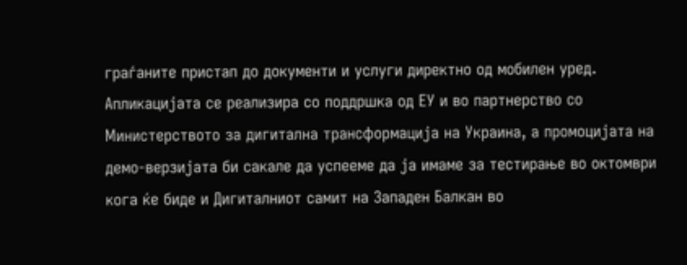граѓаните пристап до документи и услуги директно од мобилен уред. Апликацијата се реализира со поддршка од ЕУ и во партнерство со Министерството за дигитална трансформација на Украина, а промоцијата на демо-верзијата би сакале да успееме да ја имаме за тестирање во октомври кога ќе биде и Дигиталниот самит на Западен Балкан во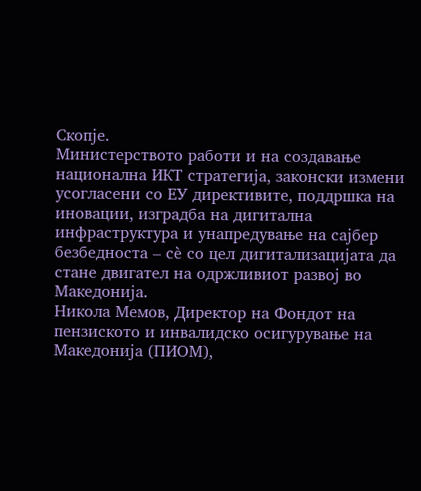Скопје.
Министерството работи и на создавање национална ИКТ стратегија, законски измени усогласени со ЕУ директивите, поддршка на иновации, изградба на дигитална инфраструктура и унапредување на сајбер безбедноста – сè со цел дигитализацијата да стане двигател на одржливиот развој во Македонија.
Никола Мемов, Директор на Фондот на пензиското и инвалидско осигурување на Македонија (ПИОМ),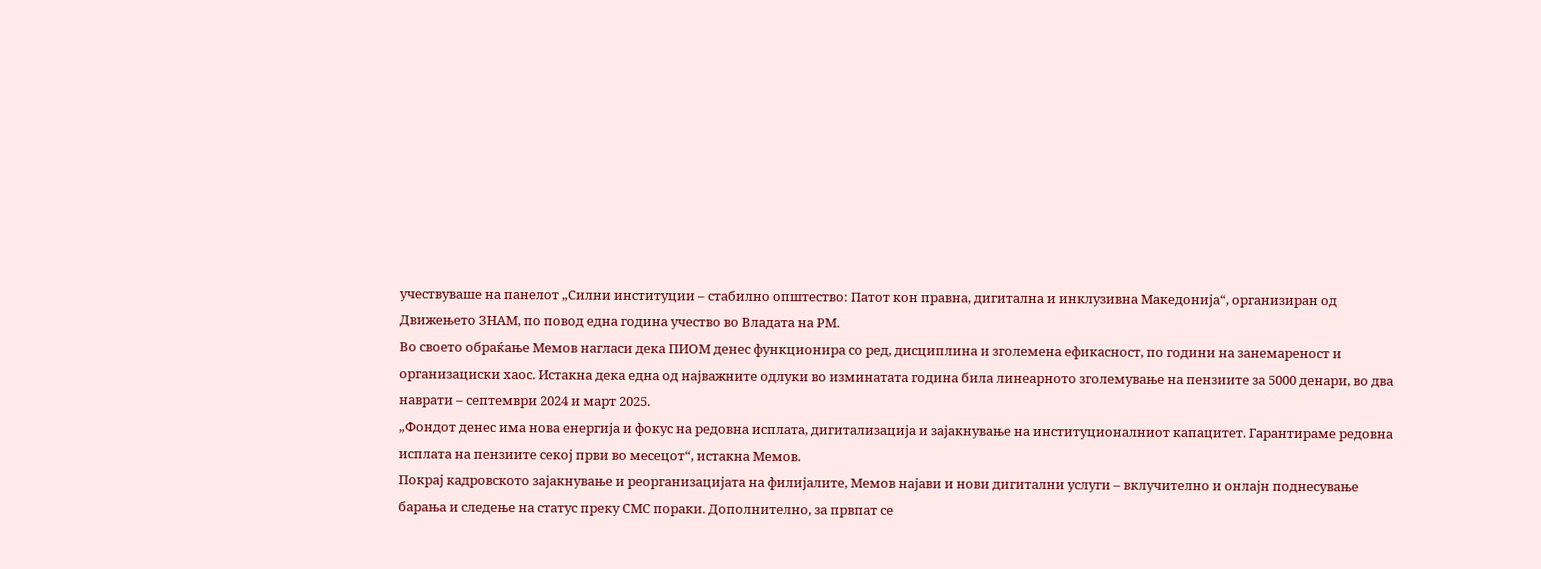учествуваше на панелот „Силни институции – стабилно општество: Патот кон правна, дигитална и инклузивна Македонија“, организиран од Движењето ЗНАМ, по повод една година учество во Владата на РМ.
Во своето обраќање Мемов нагласи дека ПИОМ денес функционира со ред, дисциплина и зголемена ефикасност, по години на занемареност и организациски хаос. Истакна дека една од најважните одлуки во изминатата година била линеарното зголемување на пензиите за 5000 денари, во два наврати – септември 2024 и март 2025.
„Фондот денес има нова енергија и фокус на редовна исплата, дигитализација и зајакнување на институционалниот капацитет. Гарантираме редовна исплата на пензиите секој први во месецот“, истакна Мемов.
Покрај кадровското зајакнување и реорганизацијата на филијалите, Мемов најави и нови дигитални услуги – вклучително и онлајн поднесување барања и следење на статус преку СМС пораки. Дополнително, за првпат се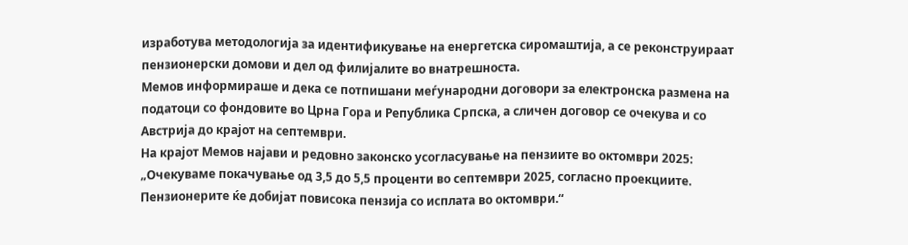изработува методологија за идентификување на енергетска сиромаштија, а се реконструираат пензионерски домови и дел од филијалите во внатрешноста.
Мемов информираше и дека се потпишани меѓународни договори за електронска размена на податоци со фондовите во Црна Гора и Република Српска, а сличен договор се очекува и со Австрија до крајот на септември.
На крајот Мемов најави и редовно законско усогласување на пензиите во октомври 2025: „Очекуваме покачување од 3,5 до 5,5 проценти во септември 2025, согласно проекциите. Пензионерите ќе добијат повисока пензија со исплата во октомври.“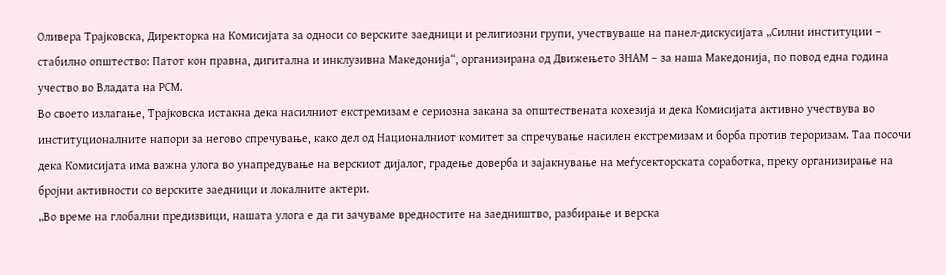Оливера Трајковска, Директорка на Комисијата за односи со верските заедници и религиозни групи, учествуваше на панел-дискусијата „Силни институции – стабилно општество: Патот кон правна, дигитална и инклузивна Македонија“, организирана од Движењето ЗНАМ – за наша Македонија, по повод една година учество во Владата на РСМ.
Во своето излагање, Трајковска истакна дека насилниот екстремизам е сериозна закана за општествената кохезија и дека Комисијата активно учествува во институционалните напори за негово спречување, како дел од Националниот комитет за спречување насилен екстремизам и борба против тероризам. Таа посочи дека Комисијата има важна улога во унапредување на верскиот дијалог, градење доверба и зајакнување на меѓусекторската соработка, преку организирање на бројни активности со верските заедници и локалните актери.
„Во време на глобални предизвици, нашата улога е да ги зачуваме вредностите на заедништво, разбирање и верска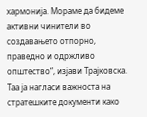хармонија. Мораме да бидеме активни чинители во создавањето отпорно, праведно и одржливо општество“, изјави Трајковска.
Таа ја нагласи важноста на стратешките документи како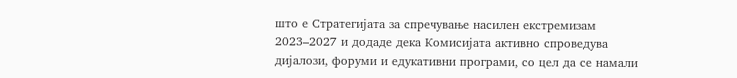што е Стратегијата за спречување насилен екстремизам 2023–2027 и додаде дека Комисијата активно спроведува дијалози, форуми и едукативни програми, со цел да се намали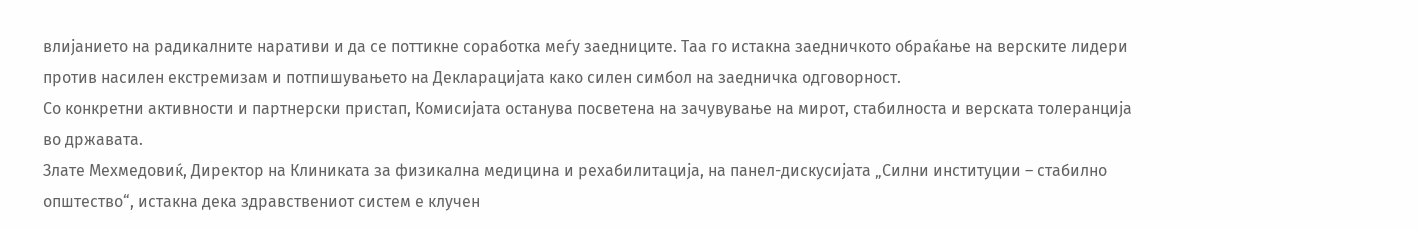влијанието на радикалните наративи и да се поттикне соработка меѓу заедниците. Таа го истакна заедничкото обраќање на верските лидери против насилен екстремизам и потпишувањето на Декларацијата како силен симбол на заедничка одговорност.
Со конкретни активности и партнерски пристап, Комисијата останува посветена на зачувување на мирот, стабилноста и верската толеранција во државата.
Злате Мехмедовиќ, Директор на Клиниката за физикална медицина и рехабилитација, на панел-дискусијата „Силни институции – стабилно општество“, истакна дека здравствениот систем е клучен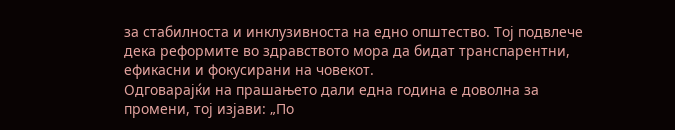за стабилноста и инклузивноста на едно општество. Тој подвлече дека реформите во здравството мора да бидат транспарентни, ефикасни и фокусирани на човекот.
Одговарајќи на прашањето дали една година е доволна за промени, тој изјави: „По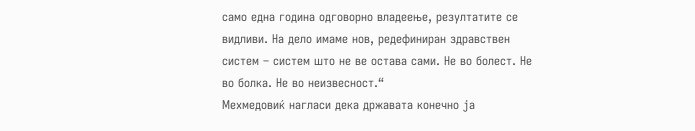само една година одговорно владеење, резултатите се видливи. На дело имаме нов, редефиниран здравствен систем – систем што не ве остава сами. Не во болест. Не во болка. Не во неизвесност.“
Мехмедовиќ нагласи дека државата конечно ја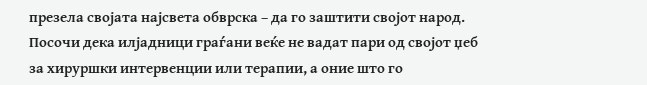презела својата најсвета обврска – да го заштити својот народ. Посочи дека илјадници граѓани веќе не вадат пари од својот џеб за хируршки интервенции или терапии, а оние што го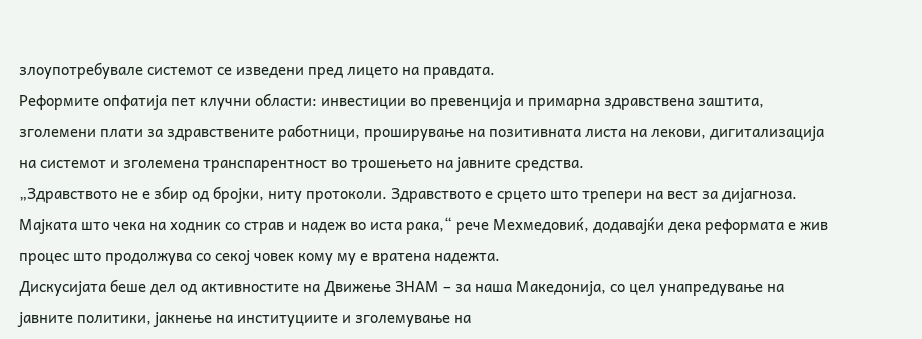злоупотребувале системот се изведени пред лицето на правдата.
Реформите опфатија пет клучни области: инвестиции во превенција и примарна здравствена заштита, зголемени плати за здравствените работници, проширување на позитивната листа на лекови, дигитализација на системот и зголемена транспарентност во трошењето на јавните средства.
„Здравството не е збир од бројки, ниту протоколи. Здравството е срцето што трепери на вест за дијагноза. Мајката што чека на ходник со страв и надеж во иста рака,“ рече Мехмедовиќ, додавајќи дека реформата е жив процес што продолжува со секој човек кому му е вратена надежта.
Дискусијата беше дел од активностите на Движење ЗНАМ – за наша Македонија, со цел унапредување на јавните политики, јакнење на институциите и зголемување на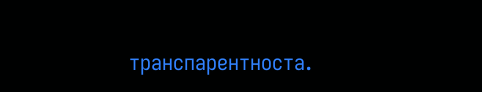транспарентноста.